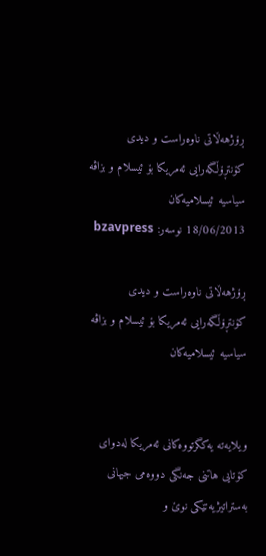ڕۆژهه‌ڵاتی‌ ناوه‌راست و دیدی‌ كۆنتڕۆڵگه‌رایی‌ ئه‌مریكا بۆ ئیسلام و بزاڤه‌ سیاسیه‌ ئیسلامیه‌كان
18/06/2013 نوسەر: bzavpress

ڕۆژهه‌ڵاتی‌ ناوه‌راست و دیدی‌ كۆنتڕۆڵگه‌رایی‌ ئه‌مریكا بۆ ئیسلام و بزاڤه‌ سیاسیه‌ ئیسلامیه‌كان


ویلایه‌ته‌ یه‌كگرتووه‌كانی‌ ئه‌مریكا له‌دوای‌ كۆتایی‌ هاتنی‌ جه‌نگی‌ دووه‌می‌ جیهانی‌ به‌ستراتیژیه‌تێكی‌ نوێ‌ و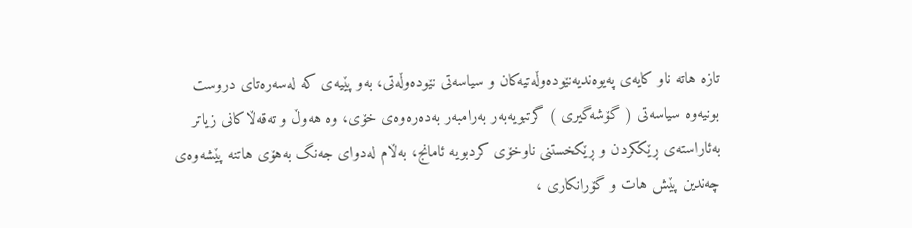تازه‌ هاته‌ ناو كایه‌ی‌ په‌یوه‌ندیه‌نێوده‌وڵه‌تیه‌كان و سیاسه‌تی‌ نێوده‌وڵه‌تی‌، به‌و پێیه‌ی‌ كه‌ له‌سه‌ره‌تای‌ دروست بونیه‌وه‌ سیاسه‌تی‌ ( گۆشه‌گیری‌ ) گرتبویه‌به‌ر به‌رامبه‌ر به‌ده‌ره‌وه‌ی‌ خۆی‌، وه‌ هه‌وڵ و ته‌قه‌ڵاكانی‌ زیاتر به‌ئاراسته‌ی‌ ڕێككردن و ڕێكخستنی‌ ناوخۆی‌ كردبویه‌ ئامانج، به‌ڵام له‌دوای‌ جه‌نگ به‌هۆی‌ هاتنه‌ پێشه‌وه‌ی‌ چه‌ندین پێش هات و گۆرانكاری‌ ،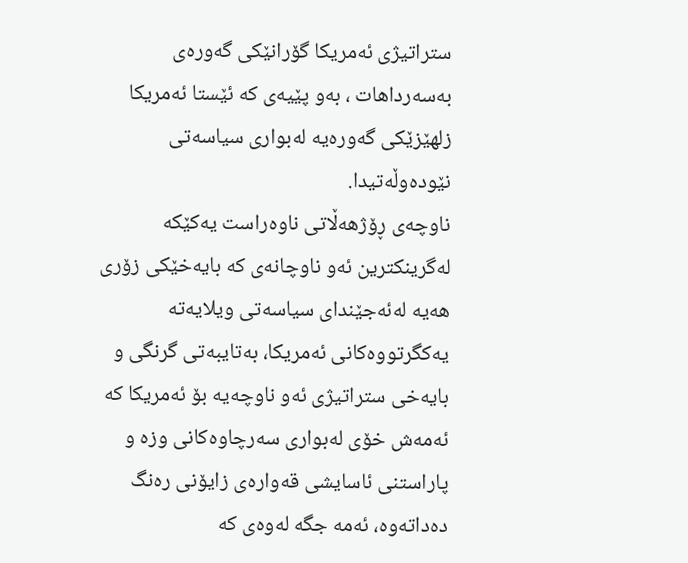ستراتیژی‌ ئه‌مریكا گۆرانێكی‌ گه‌وره‌ی‌ به‌سه‌رداهات ، به‌و پێیه‌ی‌ كه‌ ئێستا ئه‌مریكا زلهێزێكی‌ گه‌وره‌یه‌ له‌بواری‌ سیاسه‌تی‌ نێوده‌وڵه‌تیدا.
ناوچه‌ی‌ ڕۆژهه‌ڵاتی‌ ناوه‌راست یه‌كێكه‌ له‌گرینكترین ئه‌و ناوچانه‌ی‌ كه‌ بایه‌خێكی‌ زۆری‌ هه‌یه‌ له‌ئه‌جێندای‌ سیاسه‌تی‌ ویلایه‌ته‌ یه‌كگرتووه‌كانی‌ ئه‌مریكا، به‌تایبه‌تی‌ گرنگی‌ و بایه‌خی‌ ستراتیژی‌ ئه‌و ناوچه‌یه‌ بۆ ئه‌مریكا كه‌ ئه‌مه‌ش خۆی‌ له‌بواری‌ سه‌رچاوه‌كانی‌ وزه‌ و پاراستنی‌ ئاسایشی‌ قه‌واره‌ی‌ زایۆنی‌ ره‌نگ ده‌داته‌وه‌، ئه‌مه‌ جگه‌ له‌وه‌ی‌ كه‌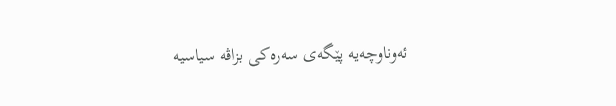ئه‌وناوچه‌یه‌ پێگه‌ی‌ سه‌ره‌كی‌ بزاڤه‌ سیاسیه‌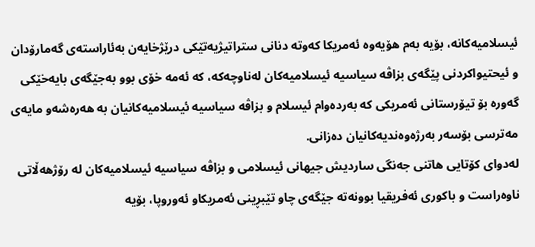ئیسلامیه‌كانه‌، بۆیه‌ به‌م هۆیه‌وه‌ ئه‌مریكا كه‌وته‌ دنانی‌ ستراتیژیه‌تێكی‌ درێژخایه‌ن به‌ئاراسته‌ی‌ گه‌مارۆدان و ئیحتیواكردنی‌ پێگه‌ی‌ بزاڤه‌ سیاسیه‌ ئیسلامیه‌كان له‌ناوچه‌كه‌، كه‌ ئه‌مه‌ خۆی‌ بوو به‌جێگه‌ی‌ بایه‌خێكی‌ گه‌وره‌ بۆ تیۆرستانی‌ ئه‌مریكی‌ كه‌ به‌رده‌وام ئیسلام و بزاڤه‌ سیاسیه‌ ئیسلامیه‌كانیان به‌ هه‌ره‌شه‌و مایه‌ی‌ مه‌ترسی‌ بۆسه‌ر به‌رژه‌وه‌ندیه‌كانیان ده‌زانی‌.
له‌دوای‌ كۆتایی‌ هاتنی‌ جه‌نگی‌ ساردیش جیهانی‌ ئیسلامی‌ و بزاڤه‌ سیاسیه‌ ئیسلامیه‌كان له‌ رۆژهه‌ڵاتی‌ ناوه‌راست و باكوری‌ ئه‌فریقیا بوونه‌ته‌ جێگه‌ی‌ چاو تێبڕینی‌ ئه‌مریكاو ئه‌وروپا، بۆیه‌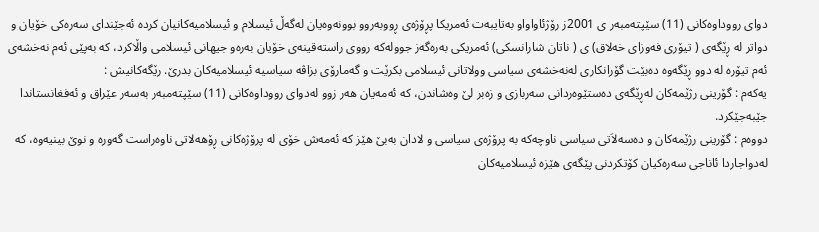دوای‌ رووداوه‌كانی‌ (11) سێپته‌مبه‌ر ی‌ 2001ز رۆژئاواواو به‌تایبه‌ت ئه‌مریكا پڕۆژه‌ی‌ ڕووبه‌روو بوونه‌وه‌یان له‌گه‌ڵ ئیسلام و ئیسلامیه‌كانیان كرده‌ ئه‌جێندای‌ سه‌ره‌كی‌ خۆیان و دواتر له‌ ڕێگه‌ی‌ ( تیۆری‌ فه‌وزای‌ خه‌لاق) ی‌ ( ناتان شارانسكی‌) ئه‌مریكی‌ به‌ره‌گه‌ز جووله‌كه‌ رووی‌ راسته‌قینه‌ی‌ خۆیان به‌ره‌و جیهانی‌ ئیسلامی‌ واڵاكرد، كه‌ به‌پێی‌ ئه‌م نه‌خشه‌ی‌ ئه‌م تیۆره‌ له‌ دوو ڕێگه‌وه‌ ده‌بێت گۆرانكاری‌ له‌نه‌خشه‌ی‌ سیاسی‌ وولاتانی‌ ئیسلامی‌ بكرێت و گه‌مارۆی‌ بزاڤه‌ سیاسیه‌ ئیسلامیه‌كان بدرێ‌. رێگه‌كانیش :
یه‌كه‌م : گۆرینی‌ رژێمه‌كان له‌ڕێگه‌ی‌ ده‌ستێوه‌ردانی‌ سه‌ربازی‌ و زه‌بر لێ‌ وه‌شاندن، كه‌ ئه‌مه‌یان هه‌ر زوو له‌دوای‌ رووداوه‌كانی‌ (11) سێپته‌مبه‌ر به‌سه‌ر عێراق و ئه‌فغانستاندا جێبه‌جێكرد.
دووه‌م : گۆرینی‌ رژێمه‌كان و ده‌سه‌لاَتی‌ سیاسی‌ ناوچه‌كه‌ به‌ پرۆژه‌ی‌ سیاسی‌ و لادان به‌بێ‌ هێز كه‌ ئه‌مه‌ش خۆی‌ له‌ پرۆژه‌كانی‌ ڕۆهه‌لاتی‌ ناوه‌راست گه‌وره‌ و نوێ‌ بینیه‌وه‌، كه‌ له‌دواجاردا ئاناجی‌ سه‌ره‌كیان كۆتكردنی‌ پێگه‌ی‌ هێزه‌ ئیسلامیه‌كان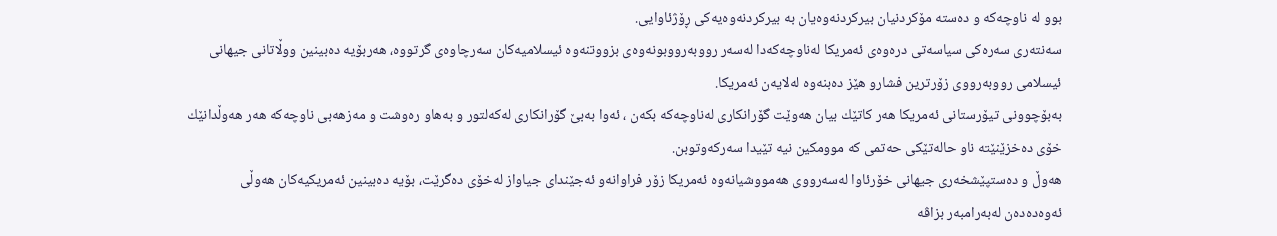بوو له‌ ناوچه‌كه‌ و ده‌سته‌ مۆكردنیان بیركردنه‌وه‌یان به‌ بیركردنه‌وه‌یه‌كی‌ ڕۆژئاوایی‌.
سه‌نته‌ری‌ سه‌ره‌كی‌ سیاسه‌تی‌ دره‌وه‌ی‌ ئه‌مریكا له‌ناوچه‌كه‌دا له‌سه‌ر رووبه‌رووبونه‌وه‌ی‌ بزووتنه‌وه‌ ئیسلامیه‌كان سه‌رچاوه‌ی‌ گرتووه‌، هه‌ربۆیه‌ ده‌بینین ووڵاتانی‌ جیهانی‌ ئیسلامی‌ رووبه‌رووی‌ زۆرترین فشارو هێز ده‌بنه‌وه‌ له‌لایه‌ن ئه‌مریكا.
به‌بۆچوونی‌ تیۆرستانی‌ ئه‌مریكا هه‌ر كاتێك بیان هه‌وێت گۆرانكاری‌ له‌ناوچه‌كه‌ بكه‌ن ، ئه‌وا به‌بێ‌ گۆرانكاری‌ له‌كه‌لتور و به‌هاو ره‌وشت و مه‌زهه‌بی‌ ناوچه‌كه‌ هه‌ر هه‌وڵدانێك خۆی‌ ده‌خزێنێته‌ ناو حاله‌تێكی‌ حه‌تمی‌ كه‌ موومكین نیه‌ تێیدا سه‌ركه‌وتوبن.
هه‌وڵ و ده‌ستپێشخه‌ری‌ جیهانی‌ خۆرئاوا له‌سه‌رووی‌ هه‌مووشیانه‌وه‌ ئه‌مریكا زۆر فراوانه‌و ئه‌جێندای‌ جیاواز له‌خۆی‌ ده‌گرێت، بۆیه‌ ده‌بینین ئه‌مریكیه‌كان هه‌وڵی‌ ئه‌وه‌ده‌ده‌ن له‌به‌رامبه‌ر بزاڤه‌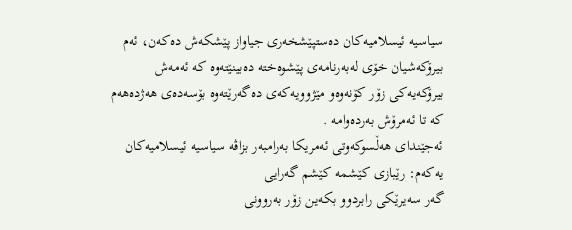سیاسیه‌ ئیسلامیه‌كان ده‌ستپێشخه‌ری‌ جیاواز پێشكه‌ش ده‌كه‌ن، ئه‌م بیرۆكه‌شیان خۆی‌ له‌به‌رنامه‌ی‌ پێشوه‌خته‌ ده‌بینێته‌وه‌ كه‌ ئه‌مه‌ش بیرۆكه‌یه‌كی‌ زۆر كۆنه‌وه‌و مێژوویه‌كه‌ی‌ ده‌گه‌رێته‌وه‌ بۆسه‌ده‌ی‌ هه‌ژده‌هه‌م كه‌ تا ئه‌مرۆش به‌رده‌وامه‌ .
ئه‌جێندای‌ هه‌ڵسوكه‌وتی‌ ئه‌مریكا به‌رامبه‌ر بزاڤه‌ سیاسیه‌ ئیسلامیه‌كان
یه‌كه‌م: رێبازی‌ كێشمه‌ كێشم گه‌رایی‌
گه‌ر سه‌یرێكی‌ رابردوو بكه‌ین زۆر به‌روونی‌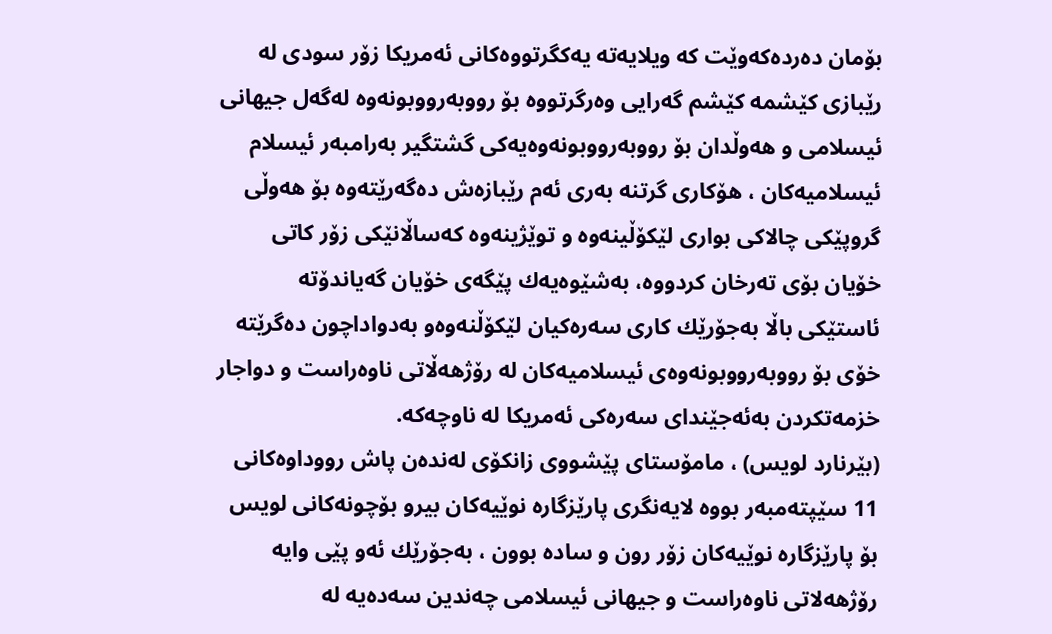بۆمان ده‌رده‌كه‌وێت كه‌ ویلایه‌ته‌ یه‌كگرتووه‌كانی‌ ئه‌مریكا زۆر سودی‌ له‌ رێبازی‌ كێشمه‌ كێشم گه‌رایی‌ وه‌رگرتووه‌ بۆ رووبه‌رووبونه‌وه‌ له‌گه‌ل جیهانی‌ ئیسلامی‌ و هه‌وڵدان بۆ رووبه‌رووبونه‌وه‌یه‌كی‌ گشتگیر به‌رامبه‌ر ئیسلام ئیسلامیه‌كان ، هۆكاری‌ گرتنه‌ به‌ری‌ ئه‌م رێبازه‌ش ده‌گه‌رێته‌وه‌ بۆ هه‌وڵی‌ گروپێكی‌ چالاكی‌ بواری‌ لێكۆڵینه‌وه‌ و توێژینه‌وه‌ كه‌ساڵانێكی‌ زۆر كاتی‌ خۆیان بۆی‌ ته‌رخان كردووه‌، به‌شێوه‌یه‌ك پێگه‌ی‌ خۆیان گه‌یاندۆته‌ ئاستێكی‌ باڵا به‌جۆرێك كاری‌ سه‌ره‌كیان لێكۆڵنه‌وه‌و به‌دواداچون ده‌گرێته‌ خۆی‌ بۆ رووبه‌رووبونه‌وه‌ی‌ ئیسلامیه‌كان له‌ رۆژهه‌ڵاتی‌ ناوه‌راست و دواجار خزمه‌تكردن به‌ئه‌جێندای‌ سه‌ره‌كی‌ ئه‌مریكا له‌ ناوچه‌كه‌.
(بێرنارد لویس) ، مامۆستای‌ پێشووی‌ زانكۆی‌ له‌نده‌ن پاش رووداوه‌كانی‌ 11 سێپته‌مبه‌ر بووه‌ لایه‌نگری‌ پارێزگاره‌ نوێیه‌كان بیرو بۆچونه‌كانی‌ لویس بۆ پارێزگاره‌ نوێیه‌كان زۆر رون و ساده‌ بوون ، به‌جۆرێك ئه‌و پێی‌ وایه‌ رۆژهه‌لاتی‌ ناوه‌راست و جیهانی‌ ئیسلامی‌ چه‌ندین سه‌ده‌یه‌ له‌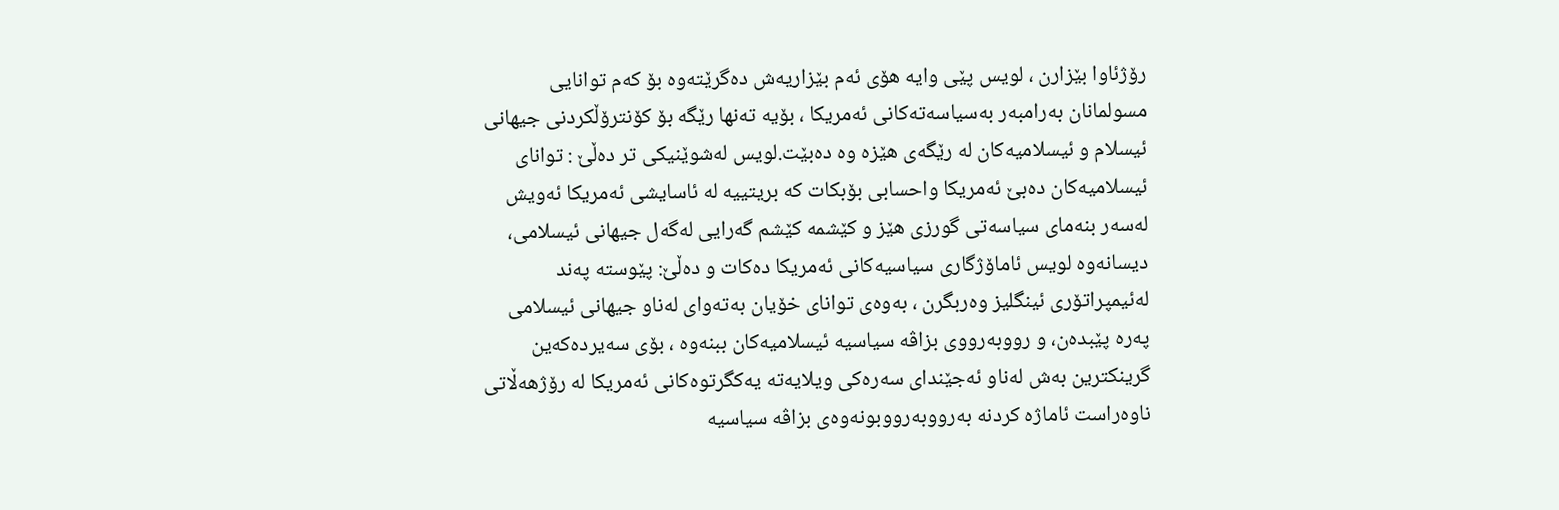رۆژئاوا بێزارن ، لویس پێی‌ وایه‌ هۆی‌ ئه‌م بێزاریه‌ش ده‌گرێته‌وه‌ بۆ كه‌م توانایی‌ مسولمانان به‌رامبه‌ر به‌سیاسه‌ته‌كانی‌ ئه‌مریكا ، بۆیه‌ ته‌نها رێگه‌ بۆ كۆنترۆڵكردنی‌ جیهانی‌ ئیسلام و ئیسلامیه‌كان له‌ رێگه‌ی‌ هێزه‌ وه‌ ده‌بێت.لویس له‌شوێنیكی‌ تر ده‌ڵێ‌ : توانای‌ ئیسلامیه‌كان ده‌بێ‌ ئه‌مریكا واحسابی‌ بۆبكات كه‌ بریتییه‌ له‌ ئاسایشی‌ ئه‌مریكا ئه‌ویش له‌سه‌ر بنه‌مای‌ سیاسه‌تی‌ گورزی‌ هێز و كێشمه‌ كێشم گه‌رایی‌ له‌گه‌ل جیهانی‌ ئیسلامی‌، دیسانه‌وه‌ لویس ئاماۆژگاری‌ سیاسیه‌كانی‌ ئه‌مریكا ده‌كات و ده‌ڵێ‌: پێوسته‌ په‌ند له‌ئیمپراتۆری‌ ئینگلیز وه‌ربگرن ، به‌وه‌ی‌ توانای‌ خۆیان به‌ته‌وای‌ له‌ناو جیهانی‌ ئیسلامی‌ په‌ره‌ پێبده‌ن، و رووبه‌رووی‌ بزاڤه‌ سیاسیه‌ ئیسلامیه‌كان ببنه‌وه‌ ، بۆی سه‌یرده‌كه‌ین گرینكترین به‌ش له‌ناو ئه‌جێندای‌ سه‌ره‌كی‌ ویلایه‌ته‌ یه‌كگرتوه‌كانی‌ ئه‌مریكا له‌ رۆژهه‌ڵاتی‌ ناوه‌راست ئاماژه‌ كردنه‌ به‌رووبه‌رووبونه‌وه‌ی‌ بزاڤه‌ سیاسیه‌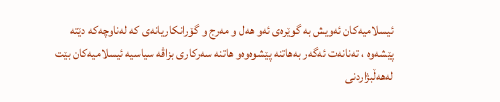ئیسلامیه‌كان ئه‌ویش به‌ گوێره‌ی‌ ئه‌و هه‌ل و مه‌رج و گۆرانكاریانه‌ی‌ كه‌ له‌ناوچه‌كه‌ دێته‌ پێشه‌وه‌ ، ته‌نانه‌ت ئه‌گه‌ر به‌هاتنه‌ پێشوه‌وه‌و هاتنه‌ سه‌ركاری‌ بزاڤه‌ سیاسیه‌ ئیسلامیه‌كان بێت له‌هه‌ڵبژاردنی‌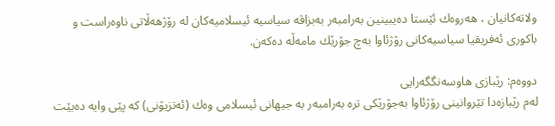ولاته‌كانیان ، هه‌روه‌ك ئێستا ده‌یبینین به‌رامبه‌ر به‌بزاڤه‌ سیاسیه‌ ئیسلامیه‌كان له‌ رۆژهه‌ڵاتی‌ ناوه‌راست و باكوری‌ ئه‌فریقیا سیاسیه‌كانی‌ رۆژئاوا به‌چ جۆرێك مامه‌ڵه‌ ده‌كه‌ن.

دووه‌م: رێبازی‌ هاوسه‌نگگه‌رایی‌
له‌م رێبازه‌دا تێروانینی‌ رۆژئاوا به‌جۆرێكی‌ تره‌ به‌رامبه‌ر به‌ جیهانی‌ ئیسلامی‌ وه‌ك (ئه‌تزیۆنی‌) كه‌ پێی‌ وایه‌ ده‌بێت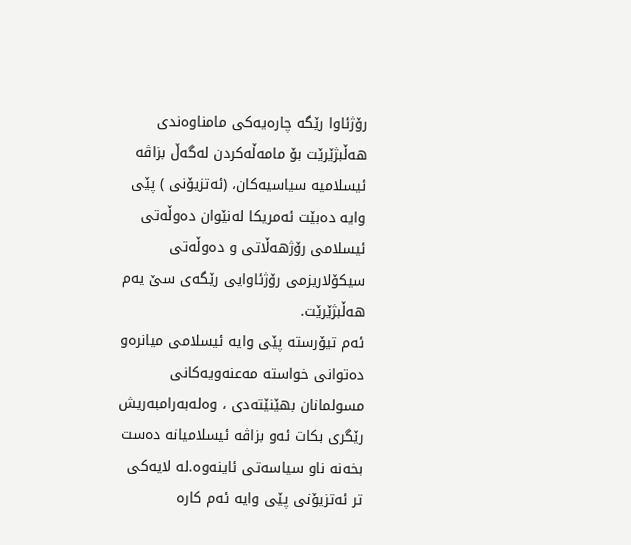رۆژئاوا رێگه‌ چاره‌یه‌كی‌ مامناوه‌ندی‌ هه‌ڵبژێرێت بۆ مامه‌ڵه‌كردن له‌گه‌ڵ بزاڤه‌ ئیسلامیه‌ سیاسیه‌كان، (ئه‌تزیۆنی‌ ) پێی‌ وایه‌ ده‌بێت ئه‌مریكا له‌نێوان ده‌وڵه‌تی‌ ئیسلامی‌ رۆژهه‌ڵاتی‌ و ده‌وڵه‌تی‌ سیكۆلاریزمی‌ رۆژئاوایی‌ رێگه‌ی‌ سێ‌ یه‌م هه‌ڵبژێرێت.
ئه‌م تیۆرسته‌ پێی‌ وایه‌ ئیسلامی‌ میانره‌و ده‌توانی‌ خواسته‌ مه‌عنه‌ویه‌كانی‌ مسولمانان بهێنێته‌دی‌ ، وه‌له‌به‌رامبه‌ریش رێگری‌ بكات ئه‌و بزاڤه‌ ئیسلامیانه‌ ده‌ست بخه‌نه‌ ناو سیاسه‌تی‌ ئاینه‌وه‌.له‌ لایه‌كی‌ تر ئه‌تزیۆنی‌ پێی‌ وایه‌ ئه‌م كاره‌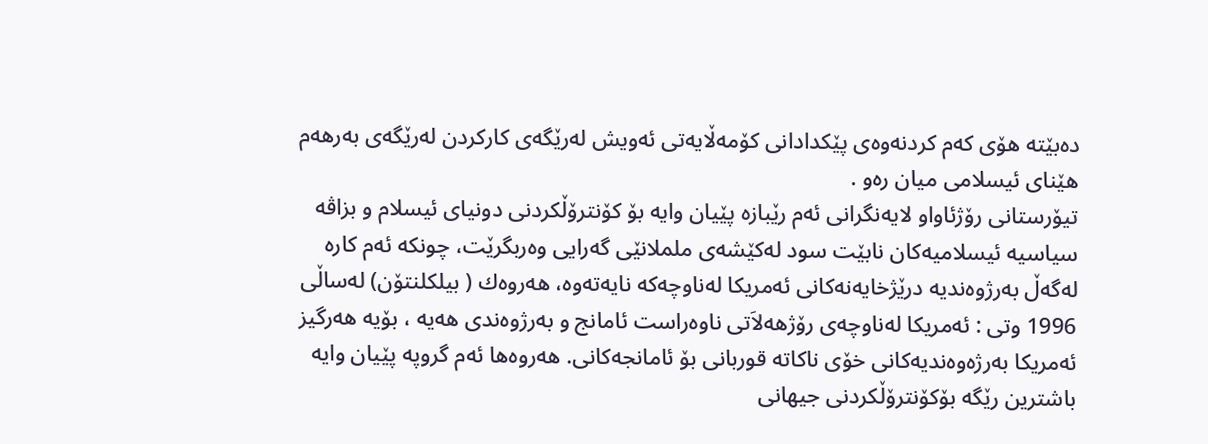ده‌بێته‌ هۆی‌ كه‌م كردنه‌وه‌ی‌ پێكدادانی‌ كۆمه‌ڵایه‌تی‌ ئه‌ویش له‌رێگه‌ی‌ كاركردن له‌رێگه‌ی‌ به‌رهه‌م هێنای‌ ئیسلامی‌ میان ره‌و .
تیۆرستانی‌ رۆژئاواو لایه‌نگرانی‌ ئه‌م رێبازه‌ پێیان وایه‌ بۆ كۆنترۆڵكردنی‌ دونیای‌ ئیسلام و بزاڤه‌ سیاسیه‌ ئیسلامیه‌كان نابێت سود له‌كێشه‌ی‌ ململانێی‌ گه‌رایی‌ وه‌ربگرێت، چونكه‌ ئه‌م كاره‌ له‌گه‌ڵ به‌رژوه‌ندیه‌ درێژخایه‌نه‌كانی‌ ئه‌مریكا له‌ناوچه‌كه‌ نایه‌ته‌وه‌، هه‌روه‌ك ( بیلكلنتۆن) له‌ساڵی‌ 1996 وتی‌ : ئه‌مریكا له‌ناوچه‌ی‌ رۆژهه‌لاَتی‌ ناوه‌راست ئامانج و به‌رژوه‌ندی‌ هه‌یه‌ ، بۆیه‌ هه‌رگیز ئه‌مریكا به‌رژه‌وه‌ندیه‌كانی‌ خۆی‌ ناكاته‌ قوربانی‌ بۆ ئامانجه‌كانی‌. هه‌روه‌ها ئه‌م گروپه‌ پێیان وایه‌ باشترین رێگه‌ بۆكۆنترۆڵكردنی‌ جیهانی‌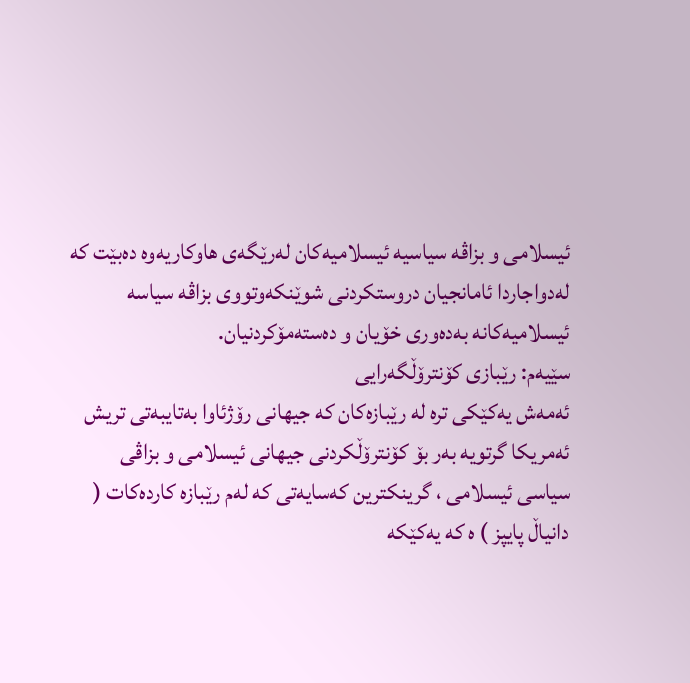ئیسلامی‌ و بزاڤه‌ سیاسیه‌ ئیسلامیه‌كان له‌رێگه‌ی‌ هاوكاریه‌وه‌ ده‌بێت كه‌ له‌دواجاردا ئامانجیان دروستكردنی‌ شوێنكه‌وتووی‌ بزاڤه‌ سیاسه‌ ئیسلامیه‌كانه‌ به‌ده‌وری‌ خۆیان و ده‌سته‌مۆكردنیان.
سێیه‌م: رێبازی‌ كۆنترۆڵگه‌رایی‌
ئه‌مه‌ش یه‌كێكی‌ تره‌ له‌ رێبازه‌كان كه‌ جیهانی‌ رۆژئاوا به‌تایبه‌تی‌ تریش ئه‌مریكا گرتویه‌ به‌ر بۆ كۆنترۆڵكردنی‌ جیهانی‌ ئیسلامی‌ و بزاڤی‌ سیاسی‌ ئیسلامی‌ ، گرینكترین كه‌سایه‌تی‌ كه‌ له‌م رێبازه‌ كارده‌كات ( دانیاڵ پایپز ) ه‌ كه‌ یه‌كێكه‌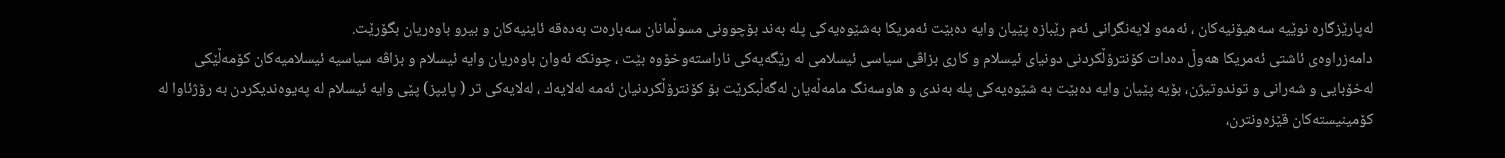له‌پارێزگاره‌ نوێیه‌ سه‌هیۆنیه‌كان ، ئه‌مه‌و لایه‌نگرانی‌ ئه‌م رێبازه‌ پێیان وایه‌ ده‌بێت ئه‌مریكا به‌شێوه‌یه‌كی‌ پله‌ به‌ند بۆچوونی‌ مسوڵمانان سه‌باره‌ت به‌ده‌قه‌ ئاینیه‌كان و بیرو باوه‌ریان بگۆرێت.
دامه‌زراوه‌ی‌ ئاشتی‌ ئه‌مریكا هه‌وڵ ده‌دات كۆنترۆڵكردنی‌ دونیای‌ ئیسلام و كاری‌ بزاڤی‌ سیاسی‌ ئیسلامی‌ له‌ رێگه‌یه‌كی‌ ناراسته‌وخۆوه‌ بێت ، چونكه‌ ئه‌وان باوه‌ریان وایه‌ ئیسلام و بزاڤه‌ سیاسیه‌ ئیسلامیه‌كان كۆمه‌ڵێكی‌ له‌خۆبایی‌ و شه‌رانی‌ و توندوتیژن، بۆیه‌ پێیان وایه‌ ده‌بێت به‌ شێوه‌یه‌كی‌ پله‌ به‌ندی‌ و هاوسه‌نگ مامه‌ڵه‌یان له‌گه‌ڵبكرێت بۆ كۆنترۆڵكردنیان ئه‌مه‌ له‌لایه‌ك ، له‌لایه‌كی‌ تر ( پایپز) پێی‌ وایه‌ ئیسلام له‌ په‌یوه‌ندیكردن به‌ رۆژئاوا له‌ كۆمینیسته‌كان قێزه‌ونترن،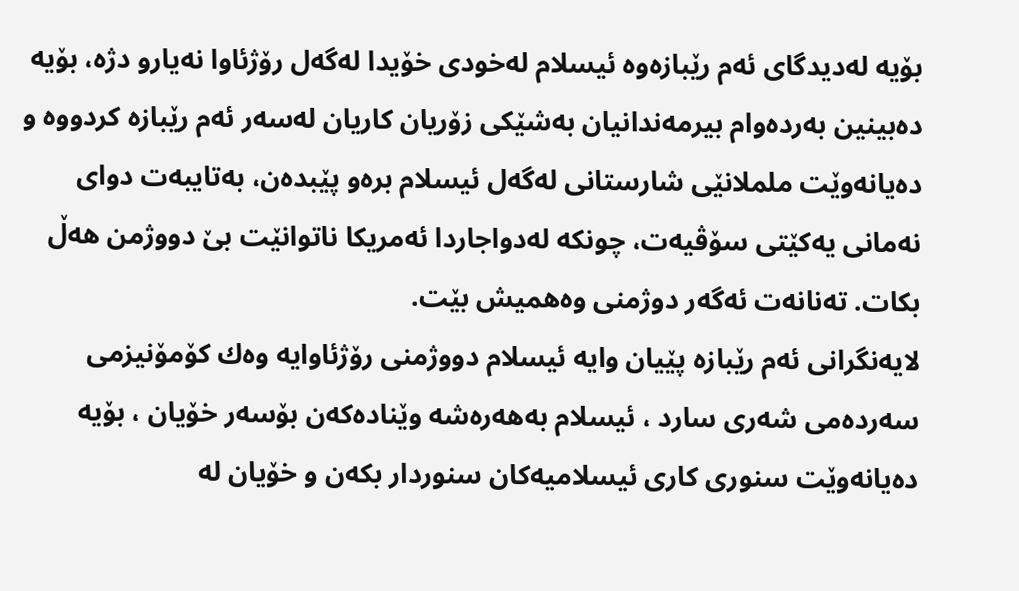بۆیه‌ له‌دیدگای‌ ئه‌م رێبازه‌وه‌ ئیسلام له‌خودی‌ خۆیدا له‌گه‌ل رۆژئاوا نه‌یارو دژه‌، بۆیه‌ ده‌بینین به‌رده‌وام بیرمه‌ندانیان به‌شێكی‌ زۆریان كاریان له‌سه‌ر ئه‌م رێبازه‌ كردووه‌ و ده‌یانه‌وێت ململانێی‌ شارستانی‌ له‌گه‌ل ئیسلام بره‌و پێبده‌ن، به‌تایبه‌ت دوای‌ نه‌مانی‌ یه‌كێتی‌ سۆڤیه‌ت، چونكه‌ له‌دواجاردا ئه‌مریكا ناتوانێت بێ‌ دووژمن هه‌ڵ بكات. ته‌نانه‌ت ئه‌گه‌ر دوژمنی‌ وه‌همیش بێت.
لایه‌نگرانی‌ ئه‌م رێبازه‌ پێیان وایه‌ ئیسلام دووژمنی‌ رۆژئاوایه‌ وه‌ك كۆمۆنیزمی‌ سه‌رده‌می‌ شه‌ری‌ سارد ، ئیسلام به‌هه‌ره‌شه‌ وێناده‌كه‌ن بۆسه‌ر خۆیان ، بۆیه‌ ده‌یانه‌وێت سنوری‌ كاری‌ ئیسلامیه‌كان سنوردار بكه‌ن و خۆیان له‌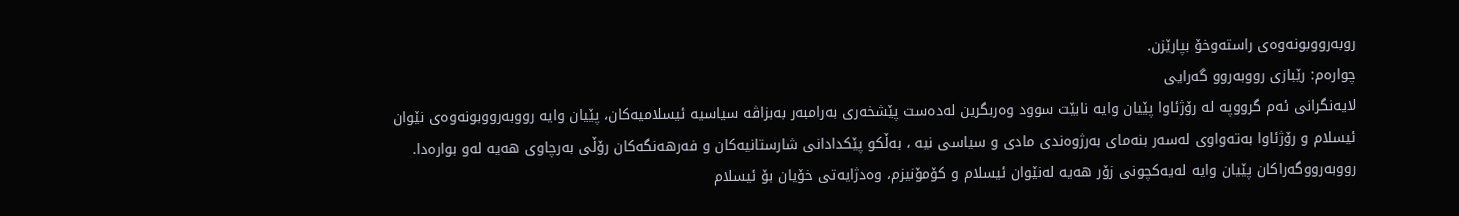روبه‌رووبونه‌وه‌ی‌ راسته‌وخۆ بپارێزن.
چواره‌م: رێبازی‌ رووبه‌روو گه‌رایی‌
لایه‌نگرانی‌ ئه‌م گرووپه‌ له‌ رۆژئاوا پێیان وایه‌ نابێت سوود وه‌ربگرین له‌ده‌ست پێشخه‌ری‌ به‌رامبه‌ر به‌بزاڤه‌ سیاسیه‌ ئیسلامیه‌كان، پێیان وایه‌ رووبه‌رووبونه‌وه‌ی‌ نێوان ئیسلام و رۆژئاوا به‌ته‌واوی‌ له‌سه‌ر بنه‌مای‌ به‌رژوه‌ندی‌ مادی‌ و سیاسی‌ نیه‌ ، به‌ڵكو پێكدادانی‌ شارستانیه‌كان و فه‌رهه‌نگه‌كان رۆڵی‌ به‌رچاوی‌ هه‌یه‌ له‌و بواره‌دا.
رووبه‌رووگه‌راكان پێیان وایه‌ له‌یه‌كچونی‌ زۆر هه‌یه‌ له‌نێوان ئیسلام و كۆمۆنیزم، وه‌دژایه‌تی‌ خۆیان بۆ ئیسلام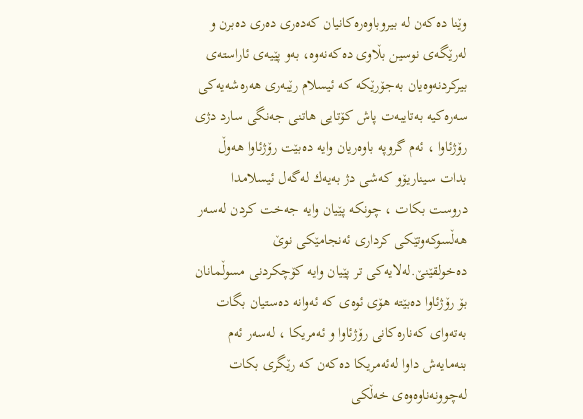وێنا ده‌كه‌ن له‌ بیروباوه‌ره‌كانیان كه‌ده‌ری‌ ده‌ری‌ ده‌برن و له‌رێگه‌ی‌ نوسین بڵاوی‌ ده‌كه‌نه‌وه‌، به‌و پێیه‌ی‌ ئاراسته‌ی‌ بیركردنه‌وه‌یان به‌جۆرێكه‌ كه‌ ئیسلام رێبه‌ری‌ هه‌ره‌شه‌یه‌كی‌ سه‌ره‌كیه‌ به‌تایبه‌ت پاش كۆتایی‌ هاتنی‌ جه‌نگی‌ سارد دژی‌ رۆژئاوا ، ئه‌م گروپه‌ باوه‌ریان وایه‌ ده‌بێت رۆژئاوا هه‌وڵ بدات سیناریۆو كه‌شی‌ دژ به‌یه‌ك له‌گه‌ل ئیسلامدا دروست بكات ، چونكه‌ پێیان وایه‌ جه‌خت كردن له‌سه‌ر هه‌ڵسوكه‌وتێكی‌ كرداری‌ ئه‌نجامێكی‌ نوێ‌ ده‌خولقێنێ‌.له‌لایه‌كی‌ تر پێیان وایه‌ كۆچكردنی‌ مسوڵمانان بۆ رۆژئاوا ده‌بێته‌ هۆی‌ ئوه‌ی‌ كه‌ ئه‌وانه‌ ده‌ستیان بگات به‌ته‌وای‌ كه‌ناره‌كانی‌ رۆژئاوا و ئه‌مریكا ، له‌سه‌ر ئه‌م بنه‌مایه‌ش داوا له‌ئه‌مریكا ده‌كه‌ن كه‌ رێگری‌ بكات له‌چوونه‌ناوه‌وه‌ی‌ خه‌ڵكی‌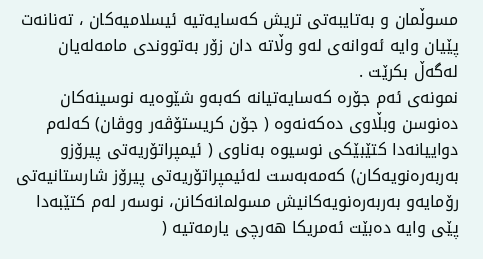مسوڵمان و به‌تایبه‌تی‌ تریش كه‌سایه‌تیه‌ ئیسلامیه‌كان ، ته‌نانه‌ت پێیان وایه‌ ئه‌وانه‌ی‌ له‌و وڵاته‌ دان زۆر به‌تووندی‌ مامه‌له‌یان له‌گه‌ڵ بكرێت .
نمونه‌ی‌ ئه‌م جۆره‌ كه‌سایه‌تیانه‌ كه‌به‌و شێوه‌یه‌ نوسینه‌كان ده‌نوسن وبڵاوی‌ ده‌كه‌نه‌وه‌ ( جۆن كریستۆڤه‌ر ووڤان) كه‌له‌م دواییانه‌دا كتێبێكی‌ نوسیوه‌ به‌ناوی‌ ( ئیمپراتۆریه‌تی‌ پیرۆزو به‌ربه‌ره‌نویه‌كان) كه‌مه‌به‌ست له‌ئیمپراتۆریه‌تی‌ پیرۆز شارستانیه‌تی‌ رۆمایه‌و به‌ربه‌ره‌نویه‌كانیش مسولمانه‌كانن، نوسه‌ر له‌م كتێبه‌دا پێی‌ وایه‌ ده‌بێت ئه‌مریكا هه‌رچی‌ یارمه‌تیه‌ (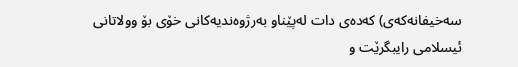سه‌خیفانه‌كه‌ی‌) كه‌ده‌ی‌ دات له‌پێناو به‌رژوه‌ندیه‌كانی‌ خۆی‌ بۆ وولاتانی‌ ئیسلامی‌ رایبگرێت و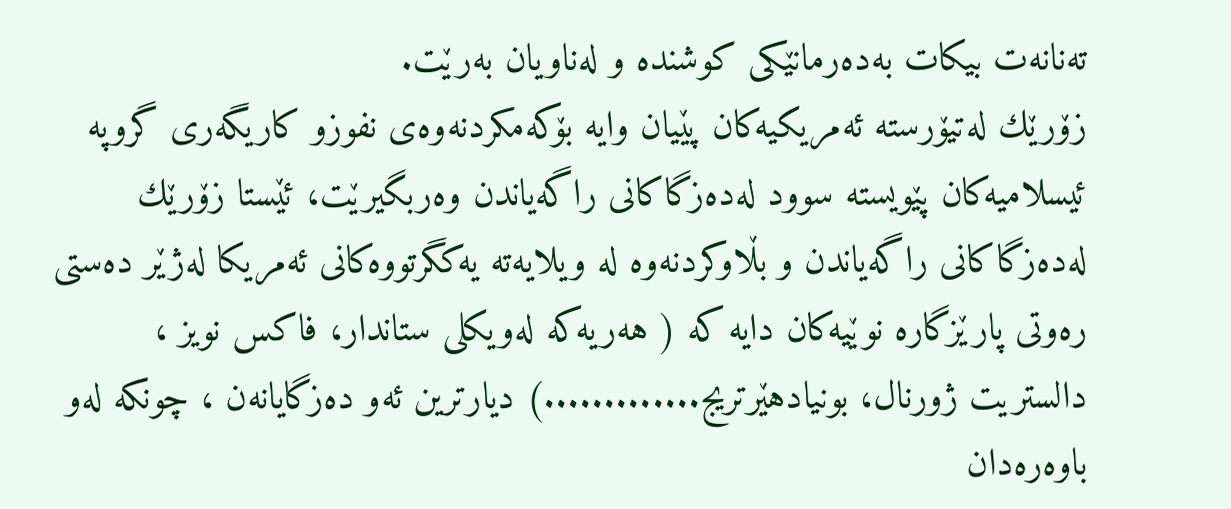ته‌نانه‌ت بیكات به‌ده‌رمانێكی‌ كوشنده‌ و له‌ناویان به‌رێت.
زۆرێك له‌تیۆرسته‌ ئه‌مریكیه‌كان پێیان وایه‌ بۆكه‌مكردنه‌وه‌ی‌ نفوزو كاریگه‌ری‌ گروپه‌ ئیسلامیه‌كان پێویسته‌ سوود له‌ده‌زگاكانی‌ راگه‌یاندن وه‌ربگیرێت، ئێستا زۆرێك له‌ده‌زگاكانی‌ راگه‌یاندن و بڵاوكردنه‌وه‌ له‌ ویلایه‌ته‌ یه‌كگرتووه‌كانی‌ ئه‌مریكا له‌ژێر ده‌ستی‌ ره‌وتی‌ پارێزگاره‌ نوێیه‌كان دایه‌ كه‌ ( هه‌ریه‌كه‌ له‌ویكلی‌ ستاندار، فاكس نویز ، دالستریت ژورنال، بونیادهێرتریج.............) دیارترین ئه‌و ده‌زگایانه‌ن ، چونكه‌ له‌و باوه‌ره‌دان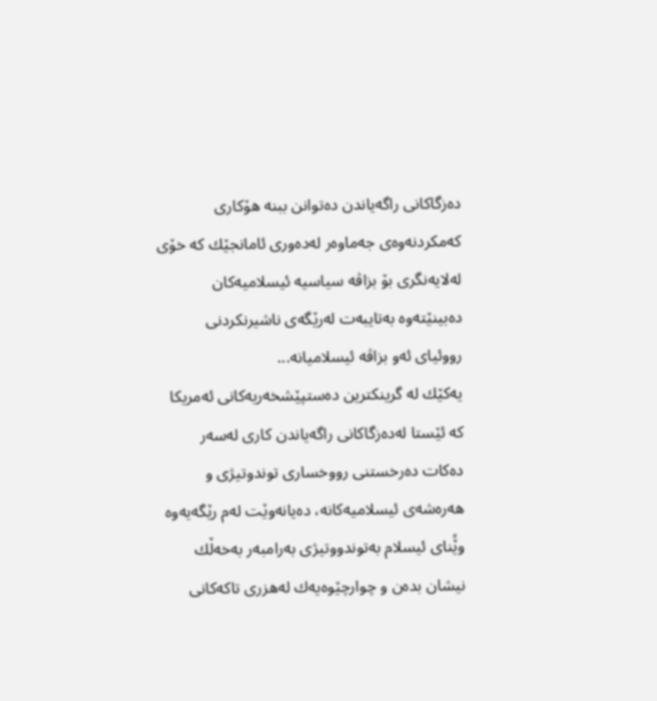ده‌زگاكانی‌ راگه‌یاندن ده‌توانن ببنه‌ هۆكاری‌ كه‌مكردنه‌وه‌ی‌ جه‌ماوه‌ر له‌ده‌وری‌ ئامانجێك كه‌ خۆی‌ له‌لایه‌نگری‌ بۆ بزاڤه‌ سیاسیه‌ ئیسلامیه‌كان ده‌بینێته‌وه‌ به‌تایبه‌ت له‌رێگه‌ی‌ ناشیرنكردنی‌ رووئیای‌ ئه‌و بزاڤه‌ ئیسلامیانه‌...
یه‌كێك له‌ گرینكترین ده‌ستپێشخه‌ریه‌كانی‌ ئه‌مریكا كه‌ ئێستا له‌ده‌زگاكانی‌ راگه‌یاندن كاری‌ له‌سه‌ر ده‌كات ده‌رخستنی‌ رووخساری‌ توندوتیژی‌ و هه‌ره‌شه‌ی‌ ئیسلامیه‌كانه‌، ده‌یانه‌وێت له‌م رێگه‌یه‌وه‌ وێًنای‌ ئیسلام به‌توندووتیژی‌ به‌رامبه‌ر به‌خه‌ڵك نیشان بده‌ن و چوارچێوه‌یه‌ك له‌هزری‌ تاكه‌كانی‌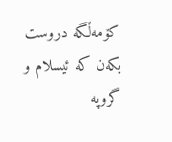كۆمه‌ڵگه‌ دروست بكه‌ن كه‌ ئیسلام و گروپه‌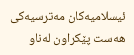ئیسلامیه‌كان مه‌ترسیه‌كی‌ هه‌ست پێكراون له‌ناو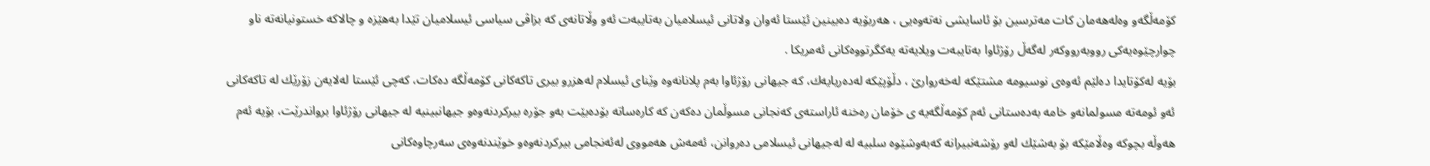كۆمه‌ڵگه‌و وه‌له‌هه‌مان كات مه‌ترسین بۆ ئاسایشی‌ نه‌ته‌وه‌یی‌ ، هه‌ربۆیه‌ ده‌بینین ئێستا ئه‌وان ولاتانی‌ ئیسلامیان به‌تایبه‌ت ئه‌و وڵاتانه‌ی‌ كه‌ بزاڤی‌ سیاسی‌ ئیسلامیان تێدا به‌هێزه‌ و چالاكه‌ خستونیانه‌ته‌ ناو چوارچێوه‌یه‌كی‌ رووبه‌رووكه‌ر له‌گه‌ڵ رۆژئاوا به‌تایبه‌ت ویلایه‌ته‌ یه‌كگرتووه‌كانی‌ ئه‌مریكا .
بۆیه‌ له‌كۆتایدا ده‌لێم ئه‌وه‌ی‌ نوسیومه‌ مشتێكه‌ له‌خه‌روارێ‌ ، دڵۆپێكه‌ له‌ده‌ریایه‌ك، كه‌ جیهانی‌ رۆژئاوا به‌م پلانانه‌وه‌ وێنای‌ ئیسلام له‌هزرو بیری‌ تاكه‌كانی‌ كۆمه‌ڵگه‌ ده‌كات، كه‌چی‌ ئێستا له‌لایه‌ن زۆرێك له‌ تاكه‌كانی‌ ئه‌و ئومه‌ته‌ مسولمانه‌و خامه‌ به‌ده‌ستانی‌ ئه‌م كۆمه‌ڵگه‌یه‌ ی‌ خۆمان ره‌خنه‌ ئاراسته‌ی‌ كه‌نجانی‌ مسوڵمان ده‌كه‌ن كه‌ كاره‌ساته‌ بۆده‌بێت به‌و جۆره‌ بیركردنه‌وه‌و جیهانبینیه‌ له‌ جیهانی‌ رۆژئاوا برواندرێت، بۆیه‌ ئه‌م هه‌وڵه‌ بچوكه‌ وه‌ڵامێكه‌ بۆ به‌شێك له‌و رۆشه‌نبیرانه‌ كه‌به‌وشێوه‌ سلبیه‌ له‌ له‌جیهانی‌ ئیسلامی‌ ده‌روانن، ئه‌مه‌ش هه‌مووی‌ له‌ئه‌نجامی‌ بیركردنه‌وه‌و خوێندنه‌وه‌ی‌ سه‌رچاوه‌كانی‌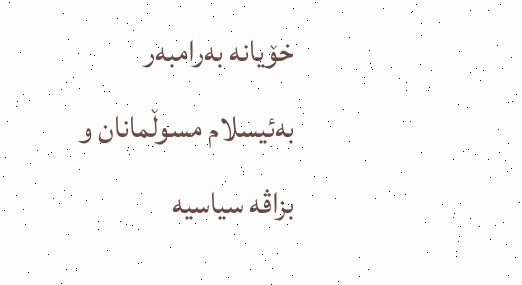خۆیانه‌ به‌رامبه‌ر به‌ئیسلام مسوڵمانان و بزاڤه‌ سیاسیه‌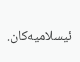ئیسلامیه‌كان.